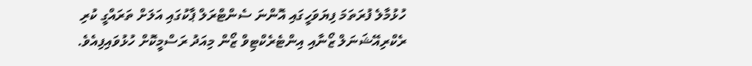ހުޅުމާލެ ފުރަތަމަ ފިޔަވަހީގައި އޮންނަ ސެންޓްރަލް ޕާކުގައި އަލަށް ތަރައްގީ ކުރި ރެކްރިއޭޝަނަލް ޒޯނާއި އިންޓެރެކްޓިވް ޒޯން މިއަދު ރަސްމީކޮށް ހުޅުވައިފިއެވެ.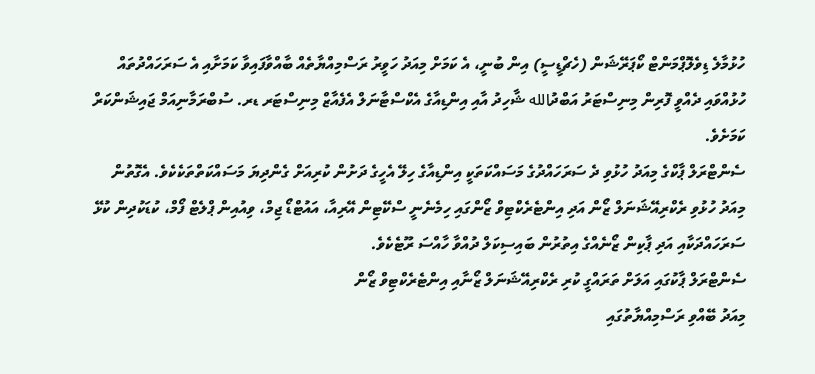ހުޅުމާލެ ޑިވެލޮޕްމަންޓް ކޯޕަރޭޝަން (ހެޗްޑީސީ) އިން ބުނީ، އެ ކަމަށް މިއަދު ހަވީރު ރަސްމިއްޔާތެއް ބާއްވާފައިވާ ކަމަށާއި އެ ސަރަހައްދުތައް ހުޅުއްވައި ދެއްވީ ފޮރިން މިނިސްޓަރު އަބްދުالله ޝާހިދު އާއި އިންޑިއާގެ އެކްސްޓާނަލް އެފެއާޒް މިނިސްޓަރ ޑރ. ސުބްރަމާނިއަމް ޖައިޝަންކަރް ކަމަށެވެ.
ސެންޓްރަލް ޕާކްގެ މިއަދު ހުޅުވި ދެ ސަރަހައްދުގެ މަސައްކަތަކީ އިންޑިއާގެ ހިލޭ އެހީގެ ދަށުން ކުރިއަށް ގެންދިޔަ މަސައްކަތްތަކެކެވެ. އެގޮތުން މިއަދު ހުޅުވި ރެކްރިއޭޝަނަލް ޒޯން އަދި އިންޓެރެކްޓިވް ޒޯންގައި ހިމެނެނީ ސްކޭޓިން އޭރިއާ، އައުޓްޑޯ ޖިމް، ވިއުއިން ޕްލެޓް ފޯމް، ކުޑަކުދިން ކުޅޭ ސަރަހައްދަކާއި އަދި ޕާކިން ޒޯނެއްގެ އިތުރުން ބައިސިކަލް ދުއްވާ ހާއްސަ ރޫޓެކެވެ.
ސެންޓްރަލް ޕާކުގައި އަލަށް ތަރައްގީ ކުރި ރެކްރިއޭޝަނަލް ޒޯނާއި އިންޓެރެކްޓިވް ޒޯން
މިއަދު ބޭއްވި ރަސްމިއްޔާތުގައި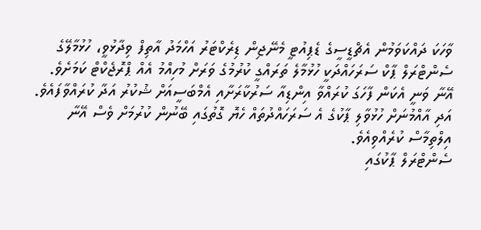ވާހަކަ ދައްކަވަމުން އެޗްޑީސީގެ ޑެޕިއުޓީ މެނޭޖިން ޑިރެކްޓަރު އަހްމަދު އާތިފް ވިދާޅުވީ، ހުޅުމާލޭގެ ސެންޓްރަލް ޕާކް ސަރަހައްދަކީ ހުޅުމާލެ ތަރައްގީ ކުރުމުގެ ވަރަށް މުހިއްމު އެއް ޕްރޮޖެކްޓް ކަމަށެވެ. އޭނާ ވަނީ އެކަން ފާހަގަ ކުރައްވާ އިންޑިއާ ސަރުކާރަށާއި އެމްބަސީއަށް ޝުކުރު އަދާ ކުރައްވާފައެވެ. އަދި އާއްމުނަށް ހުޅުވާލި ޕާކުގެ އެ ސަރަހައްދުތައް ހެޔޮ ގޮތުގައި ބޭނުން ކުރުމަށް ވެސް އޭނާ އިލްތިމާސް ކުރެއްވިއެވެ.
ސެންޓްރަލް ޕާކުގައި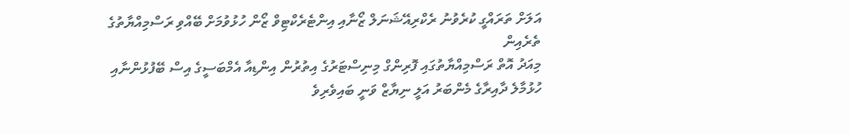އަލަށް ތަރައްގީ ކުރެވުނު ރެކްރިއޭޝަނަލް ޒޯނާއި އިންޓެރެކްޓިވް ޒޯން ހުޅުވުމަށް ބޭއްވި ރަސްމިއްޔާތުގެ ތެރެއިން
މިއަދު އޮތް ރަސްމިއްޔާތުގައި ފޮރިންގް މިނިސްޓަރުގެ އިތުރުން އިންޑިއާ އެމްބަސީގެ އިސް ބޭފުޅުންނާއި ހުޅުމާލެ ދާއިރާގެ މެންބަރު އަލީ ނިޔާޒް ވަނީ ބައިވެރިވެ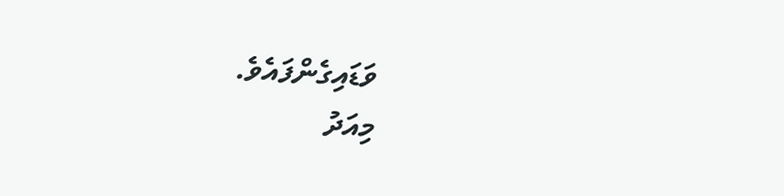ވަޑައިގެންފައެވެ.
މިއަދު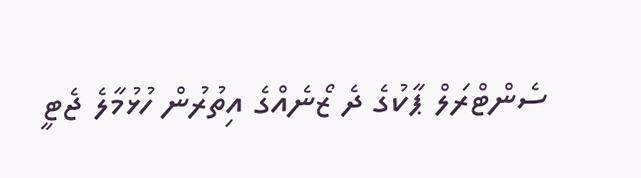ސެންޓްރަލް ޕާކުގެ ދެ ޒޯނެއްގެ އިތުރުން ހުޅުމާލެ ޖެޓީ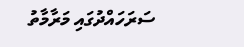ސަރަހައްދުގައި މަރާމާތު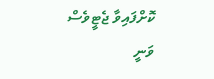ކޮށްފައިވާ ޖެޓީވެސް ވަނީ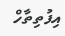އިފުތިތާހް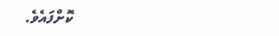ކޮށްފައެވެ.